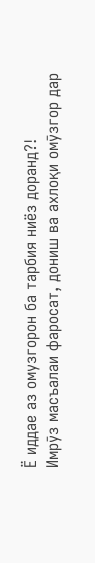Ё иддае аз омузгорон ба тарбия ниёз доранд?!
Имрӯз масъалаи фаросат, дониш ва ахлоқи омӯзгор дар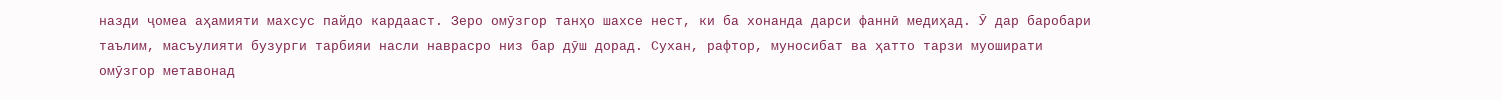назди ҷомеа аҳамияти махсус пайдо кардааст. Зеро омӯзгор танҳо шахсе нест, ки ба хонанда дарси фаннӣ медиҳад. Ӯ дар баробари таълим, масъулияти бузурги тарбияи насли наврасро низ бар дӯш дорад. Сухан, рафтор, муносибат ва ҳатто тарзи муоширати омӯзгор метавонад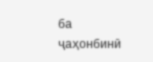ба ҷаҳонбинӣ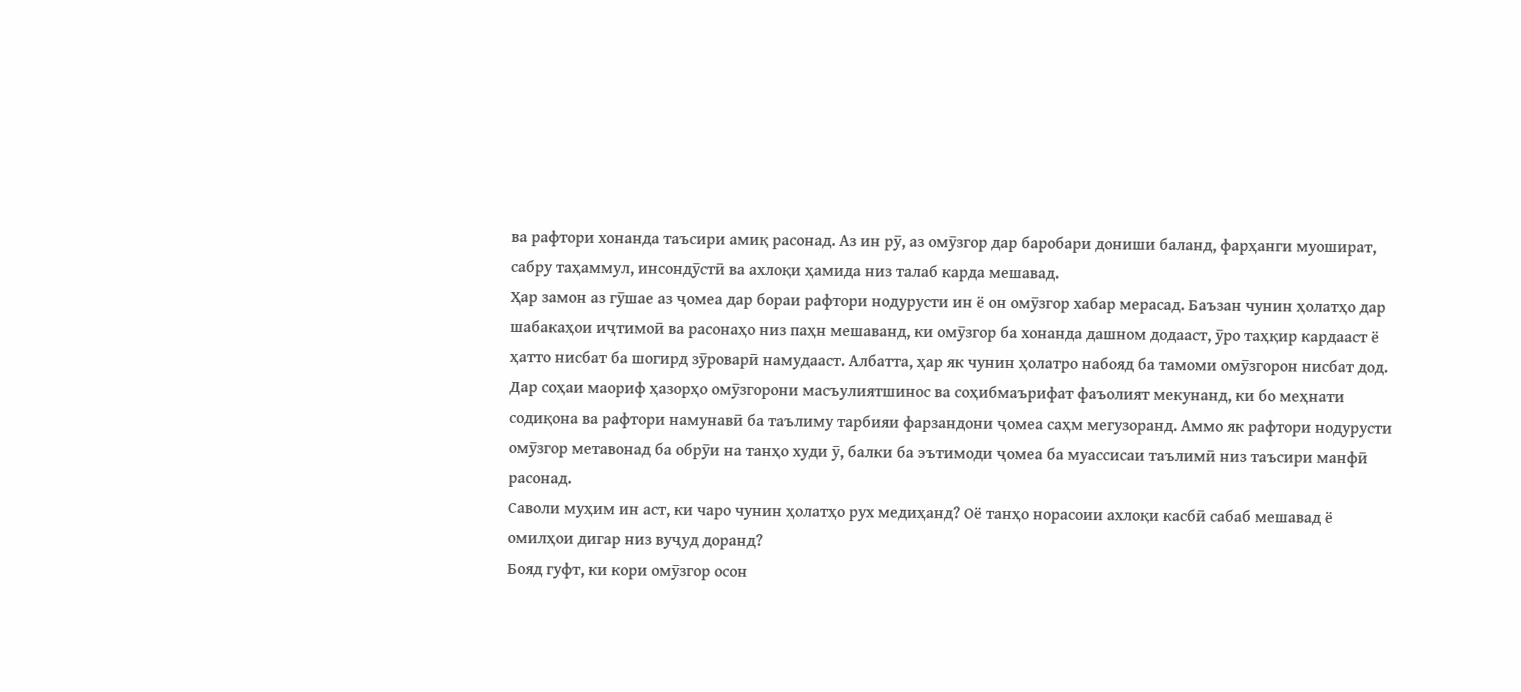ва рафтори хонанда таъсири амиқ расонад. Аз ин рӯ, аз омӯзгор дар баробари дониши баланд, фарҳанги муошират, сабру таҳаммул, инсондӯстӣ ва ахлоқи ҳамида низ талаб карда мешавад.
Ҳар замон аз гӯшае аз ҷомеа дар бораи рафтори нодурусти ин ё он омӯзгор хабар мерасад. Баъзан чунин ҳолатҳо дар шабакаҳои иҷтимоӣ ва расонаҳо низ паҳн мешаванд, ки омӯзгор ба хонанда дашном додааст, ӯро таҳқир кардааст ё ҳатто нисбат ба шогирд зӯроварӣ намудааст. Албатта, ҳар як чунин ҳолатро набояд ба тамоми омӯзгорон нисбат дод.
Дар соҳаи маориф ҳазорҳо омӯзгорони масъулиятшинос ва соҳибмаърифат фаъолият мекунанд, ки бо меҳнати содиқона ва рафтори намунавӣ ба таълиму тарбияи фарзандони ҷомеа саҳм мегузоранд. Аммо як рафтори нодурусти омӯзгор метавонад ба обрӯи на танҳо худи ӯ, балки ба эътимоди ҷомеа ба муассисаи таълимӣ низ таъсири манфӣ расонад.
Саволи муҳим ин аст, ки чаро чунин ҳолатҳо рух медиҳанд? Оё танҳо норасоии ахлоқи касбӣ сабаб мешавад ё омилҳои дигар низ вуҷуд доранд?
Бояд гуфт, ки кори омӯзгор осон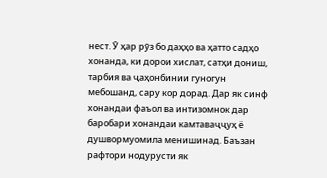нест. Ӯ ҳар рӯз бо даҳҳо ва ҳатто садҳо хонанда, ки дорои хислат, сатҳи дониш, тарбия ва ҷаҳонбинии гуногун мебошанд, сару кор дорад. Дар як синф хонандаи фаъол ва интизомнок дар баробари хонандаи камтаваҷҷуҳ ё душвормуомила менишинад. Баъзан рафтори нодурусти як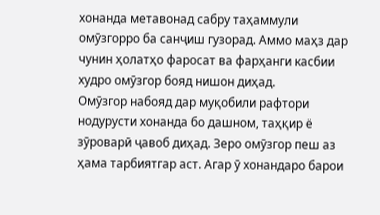хонанда метавонад сабру таҳаммули омӯзгорро ба санҷиш гузорад. Аммо маҳз дар чунин ҳолатҳо фаросат ва фарҳанги касбии худро омӯзгор бояд нишон диҳад.
Омӯзгор набояд дар муқобили рафтори нодурусти хонанда бо дашном, таҳқир ё зӯроварӣ ҷавоб диҳад. Зеро омӯзгор пеш аз ҳама тарбиятгар аст. Агар ӯ хонандаро барои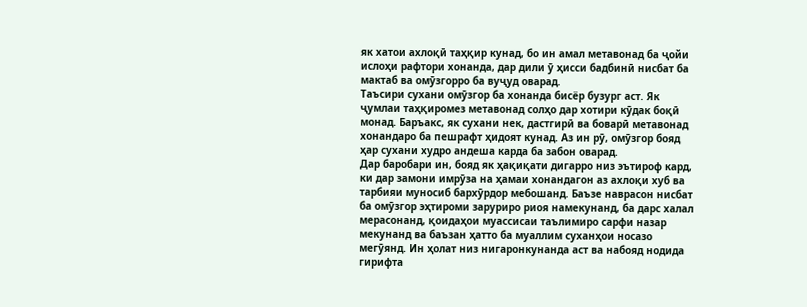як хатои ахлоқӣ таҳқир кунад, бо ин амал метавонад ба ҷойи ислоҳи рафтори хонанда, дар дили ӯ ҳисси бадбинӣ нисбат ба мактаб ва омӯзгорро ба вуҷуд оварад.
Таъсири сухани омӯзгор ба хонанда бисёр бузург аст. Як ҷумлаи таҳқиромез метавонад солҳо дар хотири кӯдак боқӣ монад. Баръакс, як сухани нек, дастгирӣ ва боварӣ метавонад хонандаро ба пешрафт ҳидоят кунад. Аз ин рӯ, омӯзгор бояд ҳар сухани худро андеша карда ба забон оварад.
Дар баробари ин, бояд як ҳақиқати дигарро низ эътироф кард, ки дар замони имрӯза на ҳамаи хонандагон аз ахлоқи хуб ва тарбияи муносиб бархӯрдор мебошанд. Баъзе наврасон нисбат ба омӯзгор эҳтироми заруриро риоя намекунанд, ба дарс халал мерасонанд, қоидаҳои муассисаи таълимиро сарфи назар мекунанд ва баъзан ҳатто ба муаллим суханҳои носазо мегӯянд. Ин ҳолат низ нигаронкунанда аст ва набояд нодида гирифта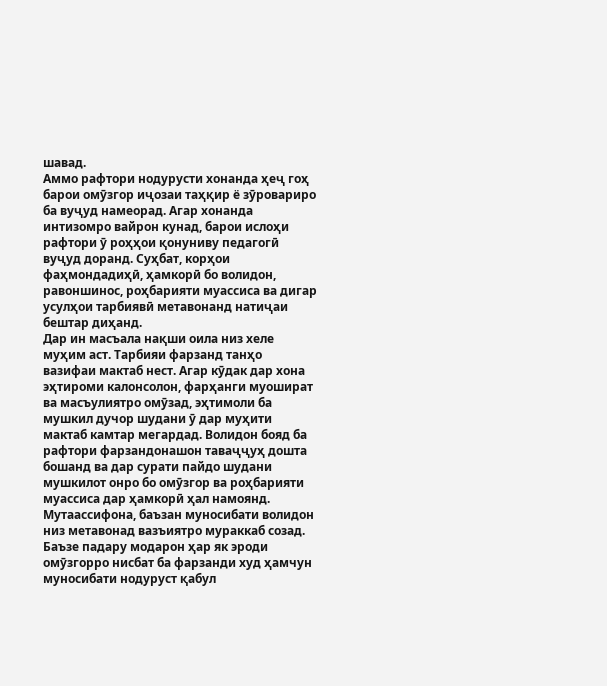шавад.
Аммо рафтори нодурусти хонанда ҳеҷ гоҳ барои омӯзгор иҷозаи таҳқир ё зӯровариро ба вуҷуд намеорад. Агар хонанда интизомро вайрон кунад, барои ислоҳи рафтори ӯ роҳҳои қонуниву педагогӣ вуҷуд доранд. Суҳбат, корҳои фаҳмондадиҳӣ, ҳамкорӣ бо волидон, равоншинос, роҳбарияти муассиса ва дигар усулҳои тарбиявӣ метавонанд натиҷаи бештар диҳанд.
Дар ин масъала нақши оила низ хеле муҳим аст. Тарбияи фарзанд танҳо вазифаи мактаб нест. Агар кӯдак дар хона эҳтироми калонсолон, фарҳанги муошират ва масъулиятро омӯзад, эҳтимоли ба мушкил дучор шудани ӯ дар муҳити мактаб камтар мегардад. Волидон бояд ба рафтори фарзандонашон таваҷҷуҳ дошта бошанд ва дар сурати пайдо шудани мушкилот онро бо омӯзгор ва роҳбарияти муассиса дар ҳамкорӣ ҳал намоянд.
Мутаассифона, баъзан муносибати волидон низ метавонад вазъиятро мураккаб созад. Баъзе падару модарон ҳар як эроди омӯзгорро нисбат ба фарзанди худ ҳамчун муносибати нодуруст қабул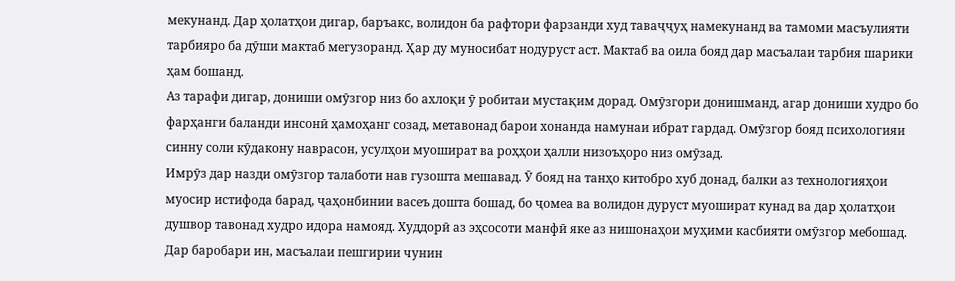мекунанд. Дар ҳолатҳои дигар, баръакс, волидон ба рафтори фарзанди худ таваҷҷуҳ намекунанд ва тамоми масъулияти тарбияро ба дӯши мактаб мегузоранд. Ҳар ду муносибат нодуруст аст. Мактаб ва оила бояд дар масъалаи тарбия шарики ҳам бошанд.
Аз тарафи дигар, дониши омӯзгор низ бо ахлоқи ӯ робитаи мустақим дорад. Омӯзгори донишманд, агар дониши худро бо фарҳанги баланди инсонӣ ҳамоҳанг созад, метавонад барои хонанда намунаи ибрат гардад. Омӯзгор бояд психологияи синну соли кӯдакону наврасон, усулҳои муошират ва роҳҳои ҳалли низоъҳоро низ омӯзад.
Имрӯз дар назди омӯзгор талаботи нав гузошта мешавад. Ӯ бояд на танҳо китобро хуб донад, балки аз технологияҳои муосир истифода барад, ҷаҳонбинии васеъ дошта бошад, бо ҷомеа ва волидон дуруст муошират кунад ва дар ҳолатҳои душвор тавонад худро идора намояд. Худдорӣ аз эҳсосоти манфӣ яке аз нишонаҳои муҳими касбияти омӯзгор мебошад.
Дар баробари ин, масъалаи пешгирии чунин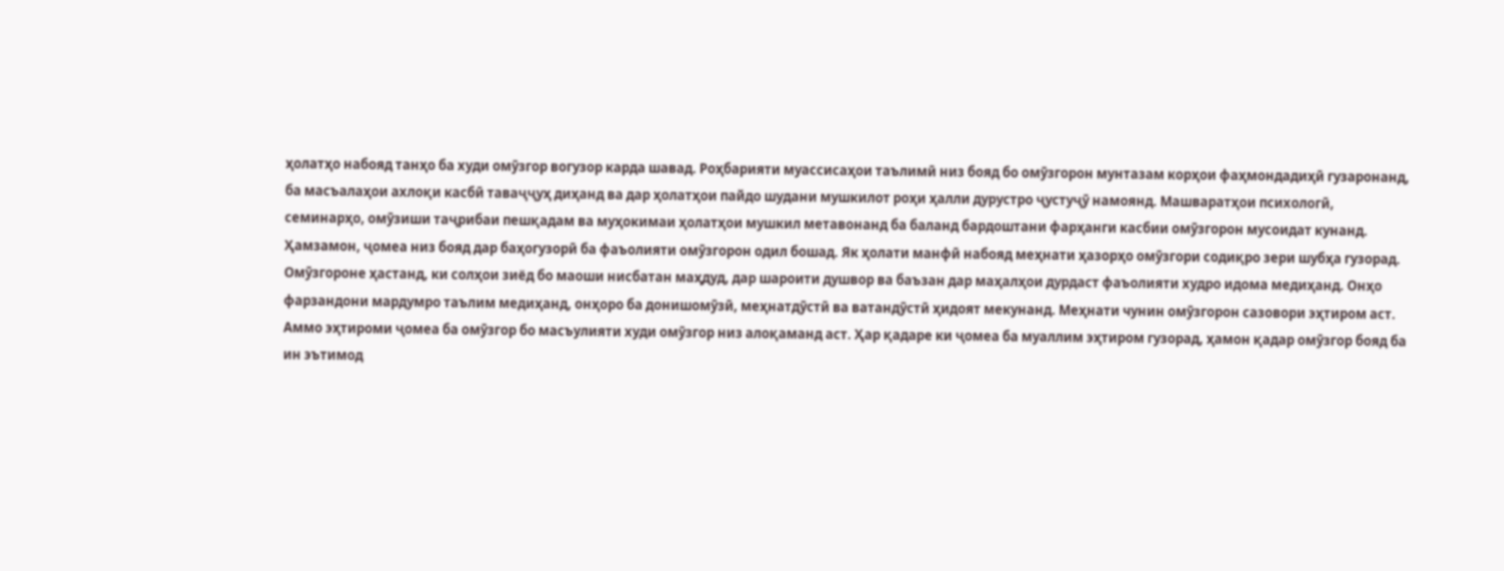ҳолатҳо набояд танҳо ба худи омӯзгор вогузор карда шавад. Роҳбарияти муассисаҳои таълимӣ низ бояд бо омӯзгорон мунтазам корҳои фаҳмондадиҳӣ гузаронанд, ба масъалаҳои ахлоқи касбӣ таваҷҷуҳ диҳанд ва дар ҳолатҳои пайдо шудани мушкилот роҳи ҳалли дурустро ҷустуҷӯ намоянд. Машваратҳои психологӣ, семинарҳо, омӯзиши таҷрибаи пешқадам ва муҳокимаи ҳолатҳои мушкил метавонанд ба баланд бардоштани фарҳанги касбии омӯзгорон мусоидат кунанд.
Ҳамзамон, ҷомеа низ бояд дар баҳогузорӣ ба фаъолияти омӯзгорон одил бошад. Як ҳолати манфӣ набояд меҳнати ҳазорҳо омӯзгори содиқро зери шубҳа гузорад. Омӯзгороне ҳастанд, ки солҳои зиёд бо маоши нисбатан маҳдуд, дар шароити душвор ва баъзан дар маҳалҳои дурдаст фаъолияти худро идома медиҳанд. Онҳо фарзандони мардумро таълим медиҳанд, онҳоро ба донишомӯзӣ, меҳнатдӯстӣ ва ватандӯстӣ ҳидоят мекунанд. Меҳнати чунин омӯзгорон сазовори эҳтиром аст.
Аммо эҳтироми ҷомеа ба омӯзгор бо масъулияти худи омӯзгор низ алоқаманд аст. Ҳар қадаре ки ҷомеа ба муаллим эҳтиром гузорад, ҳамон қадар омӯзгор бояд ба ин эътимод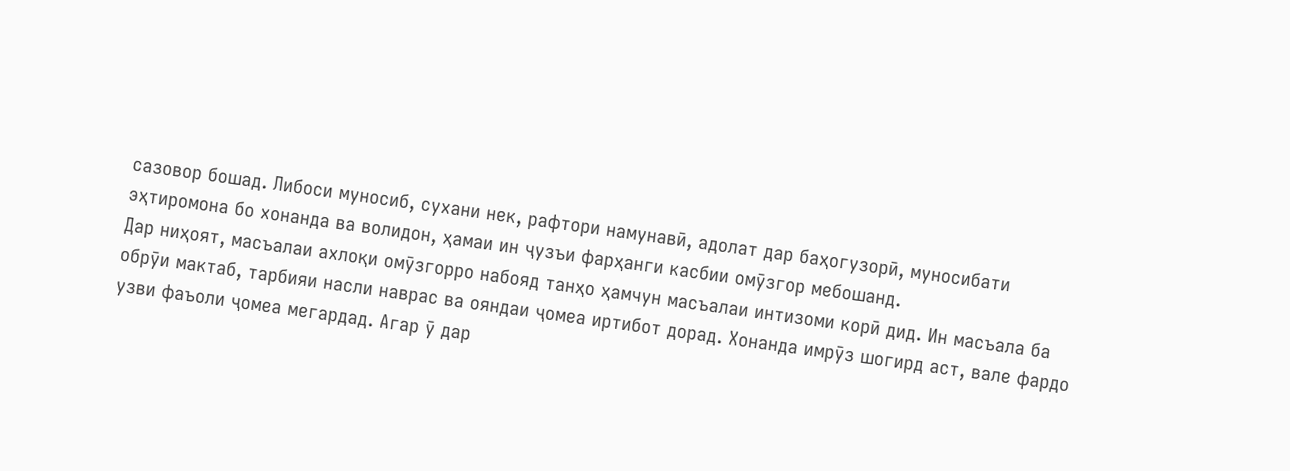сазовор бошад. Либоси муносиб, сухани нек, рафтори намунавӣ, адолат дар баҳогузорӣ, муносибати эҳтиромона бо хонанда ва волидон, ҳамаи ин ҷузъи фарҳанги касбии омӯзгор мебошанд.
Дар ниҳоят, масъалаи ахлоқи омӯзгорро набояд танҳо ҳамчун масъалаи интизоми корӣ дид. Ин масъала ба обрӯи мактаб, тарбияи насли наврас ва ояндаи ҷомеа иртибот дорад. Хонанда имрӯз шогирд аст, вале фардо узви фаъоли ҷомеа мегардад. Агар ӯ дар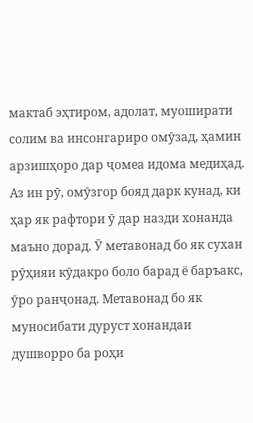мактаб эҳтиром, адолат, муоширати солим ва инсонгариро омӯзад, ҳамин арзишҳоро дар ҷомеа идома медиҳад.
Аз ин рӯ, омӯзгор бояд дарк кунад, ки ҳар як рафтори ӯ дар назди хонанда маъно дорад. Ӯ метавонад бо як сухан рӯҳияи кӯдакро боло барад ё баръакс, ӯро ранҷонад. Метавонад бо як муносибати дуруст хонандаи душворро ба роҳи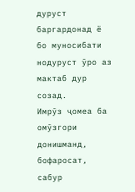дуруст баргардонад ё бо муносибати нодуруст ӯро аз мактаб дур созад.
Имрӯз ҷомеа ба омӯзгори донишманд, бофаросат, сабур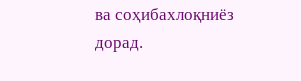ва соҳибахлоқниёз дорад.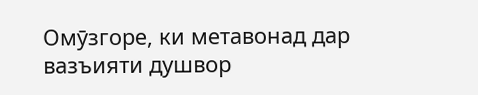Омӯзгоре, ки метавонад дар вазъияти душвор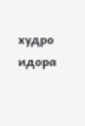худро идора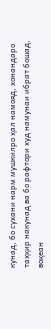кунад, бо сухани нарм мушкилро ҳал намояд, хонандаро таҳқир накунад ва бо рафтори худ намунаи ибрат бошад, воқеан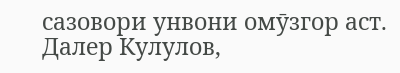сазовори унвони омӯзгор аст.
Далер Кулулов,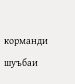корманди шуъбаи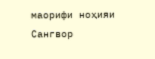маорифи ноҳияи Сангвор